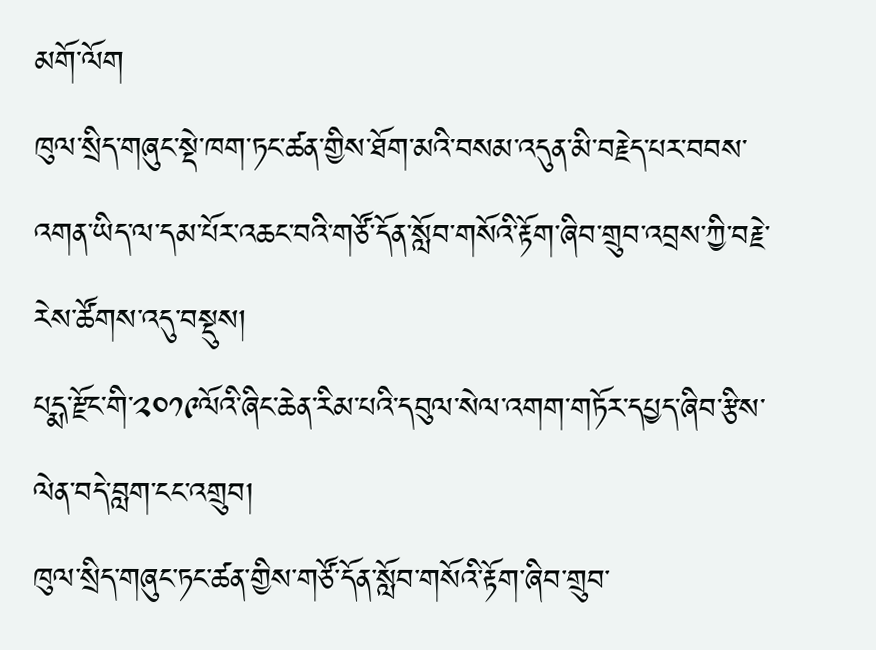མགོ་ལོག
ཁུལ་སྲིད་གཞུང་སྡེ་ཁག་ཏང་ཚན་གྱིས་ཐོག་མའི་བསམ་འདུན་མི་བརྗེད་པར་བབས་འགན་ཡིད་ལ་དམ་པོར་འཆང་བའི་གཙོ་དོན་སློབ་གསོའི་རྟོག་ཞིབ་གྲུབ་འབྲས་ཀྱི་བརྗེ་རེས་ཚོགས་འདུ་བསྡུས།
པདྨ་རྫོང་གི་༢༠༡༩ལོའི་ཞིང་ཆེན་རིམ་པའི་དབུལ་སེལ་འགག་གཏོར་དཔྱད་ཞིབ་རྩིས་ལེན་བདེ་བླག་ངང་འགྲུབ།
ཁུལ་སྲིད་གཞུང་ཏང་ཚན་གྱིས་གཙོ་དོན་སློབ་གསོའི་རྟོག་ཞིབ་གྲུབ་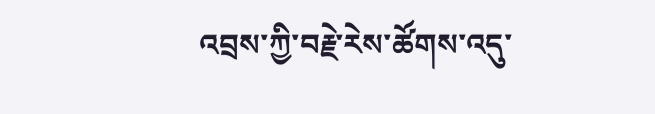འབྲས་ཀྱི་བརྗེ་རེས་ཚོགས་འདུ་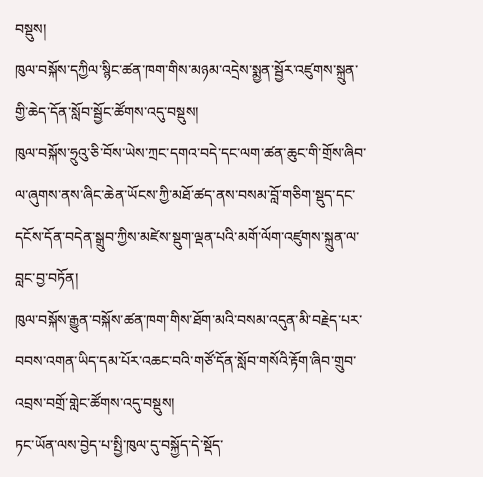བསྡུས།
ཁུལ་བསྐོས་དཀྱིལ་སྙིང་ཚན་ཁག་གིས་མཉམ་འདྲེས་སྨྱན་སྦྱོར་འཛུགས་སྐྲུན་གྱི་ཆེད་དོན་སློབ་སྦྱོང་ཚོགས་འདུ་བསྡུས།
ཁུལ་བསྐོས་ཧྲུའུ་ཅི་བོས་ཡེས་ཀྲང་དགའ་བདེ་དང་ལག་ཚན་ཆུང་གི་གྲོས་ཞིབ་ལ་ཞུགས་ནས་ཞིང་ཆེན་ཡོངས་ཀྱི་མཐོ་ཚད་ནས་བསམ་བློ་གཅིག་སྡུད་དང་དངོས་དོན་བདེན་སྒྲུབ་ཀྱིས་མཛེས་སྡུག་ལྡན་པའི་མགོ་ལོག་འཛུགས་སྐྲུན་ལ་བླང་བྱ་བཏོན།
ཁུལ་བསྐོས་རྒྱུན་བསྐོས་ཚན་ཁག་གིས་ཐོག་མའི་བསམ་འདུན་མི་བརྗེད་པར་བབས་འགན་ཡིད་དམ་པོར་འཆང་བའི་གཙོ་དོན་སློབ་གསོའི་རྟོག་ཞིབ་གྲུབ་འབྲས་བགྲོ་གླེང་ཚོགས་འདུ་བསྡུས།
ཏང་ཡོན་ལས་བྱེད་པ་སྤྱི་ཁུལ་དུ་བསྐྱོད་དེ་སྡོད་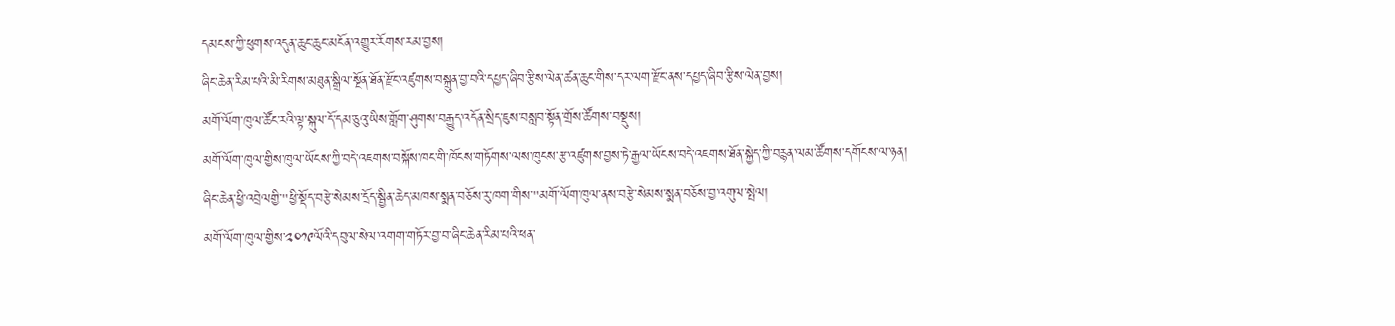དམངས་ཀྱི་ཕུགས་འདུན་ཆུང་ཆུང་མངོན་འགྱུར་རོགས་རམ་བྱས།
ཞིང་ཆེན་རིམ་པའི་མི་རིགས་མཐུན་སྒྲིལ་སྔོན་ཐོན་རྫོང་འཛུགས་བསྐྲུན་བྱ་བའི་དཔྱད་ཞིབ་རྩིས་ལེན་ཚན་ཆུང་གིས་དར་ལག་རྫོང་ནས་དཔྱད་ཞིབ་རྩིས་ལེན་བྱས།
མགོ་ལོག་ཁུལ་ཚོང་རའི་ལྟ་སྐུལ་དོ་དམ་ཅུའུ་ཡིས་གློག་ཤུགས་བརྒྱུད་འདོན་སྲིད་ཇུས་བསླབ་སྟོན་གྲོས་ཚོགས་བསྡུས།
མགོ་ལོག་ཁུལ་གྱིས་ཁུལ་ཡོངས་ཀྱི་བདེ་འཇགས་བསྐོས་ཁང་གི་ཁོངས་གཏོགས་ལས་ཁུངས་རྩ་འཛུགས་བྱས་ཏེ་རྒྱལ་ཡོངས་བདེ་འཇགས་ཐོན་སྐྱེད་ཀྱི་བརྙན་ལམ་ཚོགས་དགོངས་ལ་ཉན།
ཞིང་ཆེན་ཕྱི་འབྲེལགྱི་"ཕྱི་སྡོད་བརྩེ་སེམས་དྲོད་སྦྱིན་ཆེད་མཁས་སྨན་བཅོས་རུ་ཁག་གིས་"མགོ་ལོག་ཁུལ་ནས་བརྩེ་སེམས་སྨན་བཅོས་བྱ་འགུལ་སྤེལ།
མགོ་ལོག་ཁུལ་གྱིས་༢༠༡༩ལོའི་དབུལ་སེལ་འགག་གཏོར་བྱ་བ་ཞིང་ཆེན་རིམ་པའི་ཕན་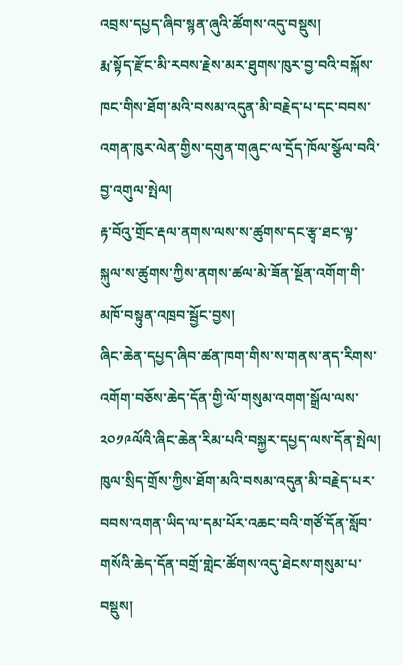འབྲས་དཔྱད་ཞིབ་སྙན་ཞུའི་ཚོགས་འདུ་བསྡུས།
རྨ་སྟོད་རྫོང་མི་རབས་རྗེས་མར་ཐུགས་ཁུར་བྱ་བའི་བསྐོས་ཁང་གིས་ཐོག་མའི་བསམ་འདུན་མི་བརྗེད་པ་དང་བབས་འགན་ཁུར་ལེན་གྱིས་དགུན་གཞུང་ལ་དྲོད་ཁོལ་སྩོལ་བའི་བྱ་འགུལ་སྤེལ།
རྟ་བོའུ་གྲོང་རྡལ་ནགས་ལས་ས་ཚུགས་དང་རྩྭ་ཐང་ལྟ་སྐུལ་ས་ཚུགས་ཀྱིས་ནགས་ཚལ་མེ་ཟོན་སྔོན་འགོག་གི་མཁོ་བསྟུན་འཁྲབ་སྦྱོང་བྱས།
ཞིང་ཆེན་དཔྱད་ཞིབ་ཚན་ཁག་གིས་ས་གནས་ནད་རིགས་འགོག་བཅོས་ཆེད་དོན་གྱི་ལོ་གསུམ་འགག་སྒྲོལ་ལས་༢༠༡༩ལོའི་ཞིང་ཆེན་རིམ་པའི་བསྐྱར་དཔྱད་ལས་དོན་སྤེལ།
ཁུལ་སྲིད་གྲོས་ཀྱིས་ཐོག་མའི་བསམ་འདུན་མི་བརྗེད་པར་བབས་འགན་ཡིད་ལ་དམ་པོར་འཆང་བའི་གཙོ་དོན་སློབ་གསོའི་ཆེད་དོན་བགྲོ་གླེང་ཚོགས་འདུ་ཐེངས་གསུམ་པ་བསྡུས།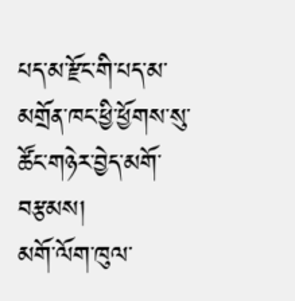པད་མ་རྫོང་གི་པད་མ་མགྲོན་ཁང་ཕྱི་ཕྱོགས་སུ་ཚོང་གཉེར་བྱེད་མགོ་བརྩམས།
མགོ་ལོག་ཁུལ་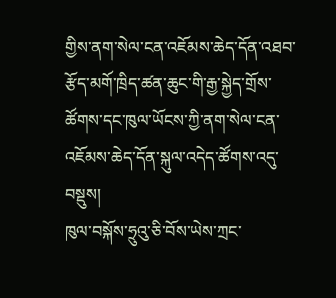གྱིས་ནག་སེལ་ངན་འཇོམས་ཆེད་དོན་འཐབ་རྩོད་མགོ་ཁྲིད་ཚན་ཆུང་གི་རྒྱ་སྐྱེད་གྲོས་ཚོགས་དང་ཁུལ་ཡོངས་ཀྱི་ནག་སེལ་ངན་འཇོམས་ཆེད་དོན་སྐུལ་འདེད་ཚོགས་འདུ་བསྡུས།
ཁུལ་བསྐོས་ཧྲུའུ་ཅི་བོས་ཡེས་ཀྲང་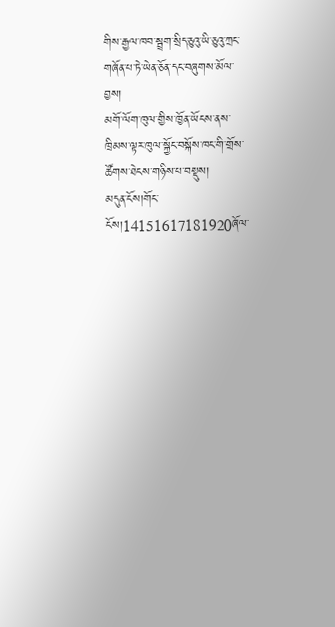གིས་རྒྱལ་ཁབ་སྦྲག་སྲིད་ཅུའུ་ཡི་ཅུའུ་ཀྲང་གཞོན་པ་ཏེ་ཡེན་ཅོན་དང་བཞུགས་མོལ་བྱས།
མགོ་ལོག་ཁུལ་གྱིས་ཁྱོན་ཡོངས་ནས་ཁྲིམས་ལྟར་ཁུལ་སྐྱོང་བསྐོས་ཁང་གི་གྲོས་ཚོགས་ཐེངས་གཉིས་པ་བསྡུས།
མདུན་ངོས།གོང་ངོས།14151617181920ཞོལ་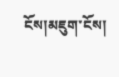ངོས།མཇུག་ངོས།